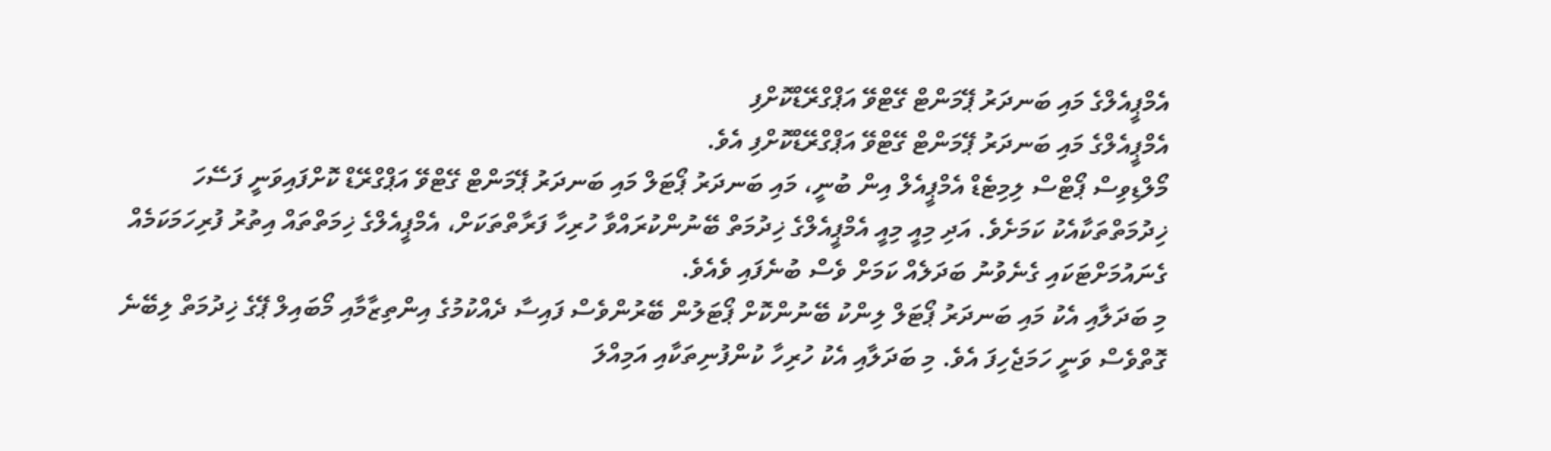އެމްޕީއެލްގެ މައި ބަނދަރު ޕޭމަންޓް ގޭޓްވޭ އަޕްގްރޭޑްކޮށްފި
އެމްޕީއެލްގެ މައި ބަނދަރު ޕޭމަންޓް ގޭޓްވޭ އަޕްގްރޭޑްކޮށްފި އެވެ.
މޯލްޑިވިސް ޕޯޓްސް ލިމިޓެޑް އެމްޕީއެލް އިން ބުނީ، މައި ބަނދަރު ޕޯޓަލް މައި ބަނދަރު ޕޭމަންޓް ގޭޓްވޭ އަޕްގްރޭޑް ކޮށްފައިވަނީ ފަސޭހަ ޚިދުމަތްތަކާއެކު ކަމަށެވެ. އަދި މިއީ މިއީ އެމްޕީއެލްގެ ޚިދުމަތް ބޭނުންކުރައްވާ ހުރިހާ ފަރާތްތަކަށް، އެމްޕީއެލްގެ ޚިމަތްތައް އިތުރު ފުރިހަމަކަމެއް ގެނައުމަށްޓަކައި ގެނެވުނު ބަދަލެއް ކަމަށް ވެސް ބުނެފައި ވެއެވެ.
މި ބަދަލާއި އެކު މައި ބަނދަރު ޕޯޓަލް ލިންކު ބޭނުންކޮށް ޕޯޓަލުން ބޭރުންވެސް ފައިސާ ދެއްކުމުގެ އިންތިޒާމާއި މޯބައިލް ޕޭގެ ޚިދުމަތް ލިބޭނެ ގޮތްވެސް ވަނީ ހަމަޖެހިފަ އެވެ. މި ބަދަލާއި އެކު ހުރިހާ ކުންފުނިތަކާއި އަމިއްލަ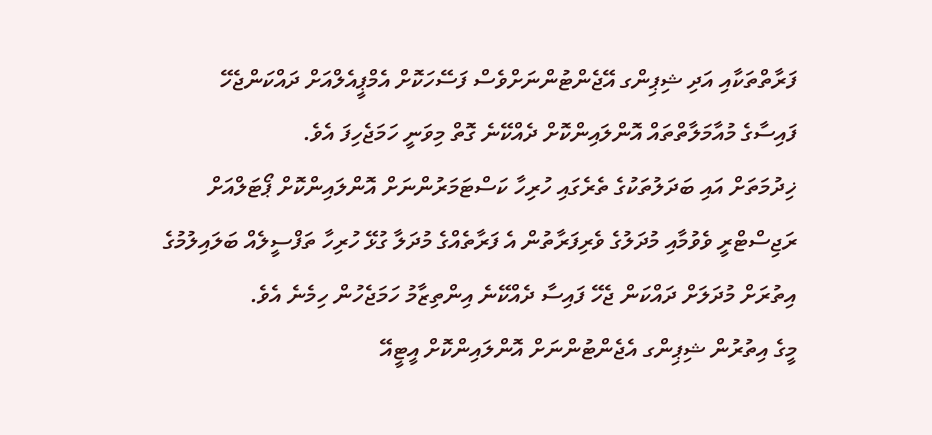ފަރާތްތަކާއި އަދި ޝިޕިންގ އޭޖެންޓުންނަށްވެސް ފަސޭހަކޮށް އެމްޕީއެލްއަށް ދައްކަންޖެހޭ ފައިސާގެ މުއާމަލާތްތައް އޮންލައިންކޮށް ދެއްކޭނެ ގޮތް މިވަނީ ހަމަޖެހިފަ އެވެ.
ޚިދުމަތަށް އައި ބަދަލުތަކުގެ ތެރެގައި ހުރިހާ ކަސްޓަމަރުންނަށް އޮންލައިންކޮށް ޕޯޓަލްއަށް ރަޖިސްޓްރީ ވެވުމާއި މުދަލުގެ ވެރިފަރާތުން އެ ފަރާތެއްގެ މުދަލާ ގުޅޭ ހުރިހާ ތަފްސީލެއް ބަލައިލުމުގެ އިތުރަށް މުދަލަށް ދައްކަން ޖެހޭ ފައިސާ ދެއްކޭނެ އިންތިޒާމު ހަމަޖެހުން ހިމެނެ އެވެ.
މީގެ އިތުރުން ޝިޕިންގ އެޖެންޓުންނަށް އޮންލައިންކޮށް އީޓީއޭ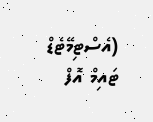(އެސްޓިމޭޓެޑް ޓައިމް އޮފް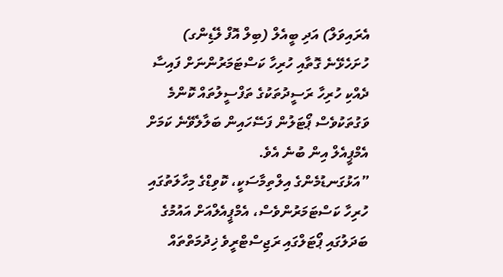އެރައިވަލް) އަދި ބީއެލް (ބިލް އޮފް ލޭޑިންގ) ހުށަހެޅޭނެ ގޮތާއި ހުރިހާ ކަސްޓަމަރުންނަށް ފައިސާ ދެއްކި ހުރިހާ ރަސީދުތަކުގެ ތަފްސީލުތައް ކޮންމެ ވަގުތަކުވެސް ޕޯޓަލުން ފަސޭހައިން ބަލާލެވޭނެ ކަމަށް އެމްޕީއެލް އިން ބުނެ އެވެ.
”އަޅުގަނޑުމެންގެ އިލްތިމާސަކީ، ކޮވިޑްގެ މިހާލަތުގައި ހުރިހާ ކަސްޓަމަރުންވެސް، އެމްޕީއެލްއަށް އައުމުގެ ބަދަލުގައި ޕޯޓަލްގައި ރަޖިސްޓްރީވެ ޚިދުމަތްތައް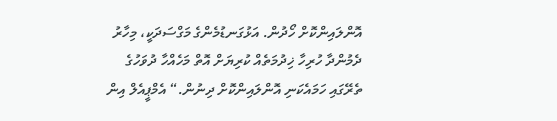އޮންލައިންކޮށް ހޯދުން. އަޅުގަނޑުމެންގެ މަގްސަދަކީ، މިހާރު ދެމުންދާ ހުރިހާ ޚިދުމަތެއް ކުރިޔަށް އޮތް މަހެއްހާ ދުވަހުގެ ތެރޭގައި ހަމައެކަނި އޮންލައިންކޮށް ދިނުން.“ އެމްޕީއެލް އިން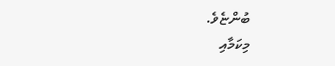ބުންޏެވެ.
މިކަމާއި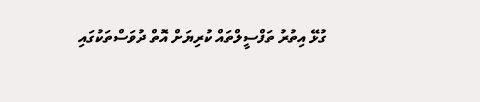ގުޅޭ އިތުރު ތަފްސީލްތައް ކުރިޔަށް އޮތް ދުވަސްތަކުގައި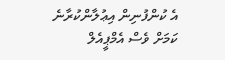އެ ކުންފުނިން އިޢުލާންކުރާނެ ކަމަށް ވެސް އެމްޕީއެލް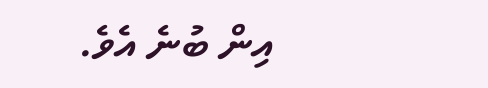އިން ބުނެ އެވެ.